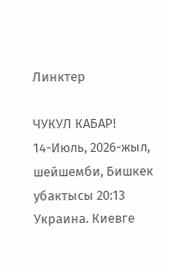Линктер

ЧУКУЛ КАБАР!
14-Июль, 2026-жыл, шейшемби, Бишкек убактысы 20:13
Украина. Киевге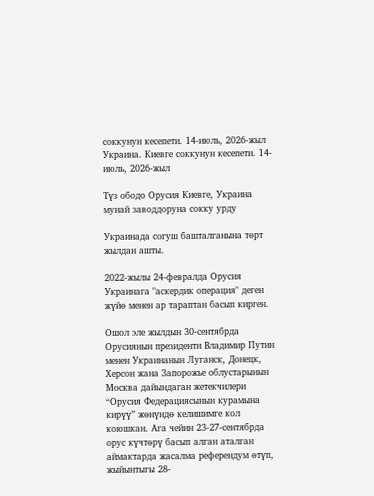соккунун кесепети. 14-июль, 2026-жыл
Украина. Киевге соккунун кесепети. 14-июль, 2026-жыл

Түз ободо Орусия Киевге, Украина мунай заводдоруна сокку урду

Украинада согуш башталганына төрт жылдан ашты.

2022-жылы 24-февралда Орусия Украинага "аскердик операция" деген жүйө менен ар тараптан басып кирген.

Ошол эле жылдын 30-сентябрда Орусиянын президенти Владимир Путин менен Украинанын Луганск, Донецк, Херсон жана Запорожье облустарынын Москва дайындаган жетекчилери “Орусия Федерациясынын курамына кирүү” жөнүндө келишимге кол коюшкан. Ага чейин 23-27-сентябрда орус күчтөрү басып алган аталган аймактарда жасалма референдум өтүп, жыйынтыгы 28-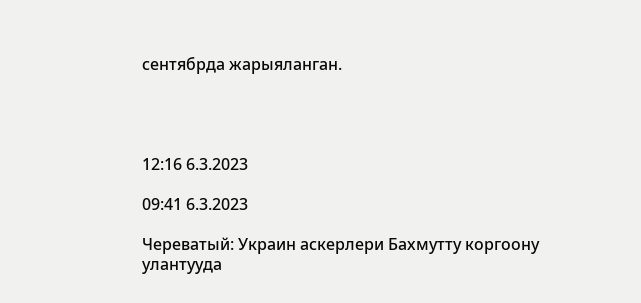сентябрда жарыяланган.




12:16 6.3.2023

09:41 6.3.2023

Череватый: Украин аскерлери Бахмутту коргоону улантууда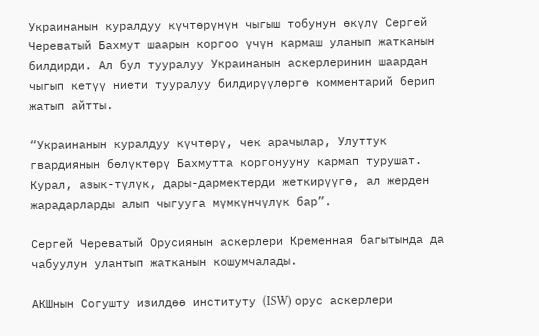Украинанын куралдуу күчтөрүнүн чыгыш тобунун өкүлү Сергей Череватый Бахмут шаарын коргоо үчүн кармаш уланып жатканын билдирди. Ал бул тууралуу Украинанын аскерлеринин шаардан чыгып кетүү ниети тууралуу билдирүүлөргө комментарий берип жатып айтты.

“Украинанын куралдуу күчтөрү, чек арачылар, Улуттук гвардиянын бөлүктөрү Бахмутта коргонууну кармап турушат. Курал, азык-түлүк, дары-дармектерди жеткирүүгө, ал жерден жарадарларды алып чыгууга мүмкүнчүлүк бар”.

Сергей Череватый Орусиянын аскерлери Кременная багытында да чабуулун улантып жатканын кошумчалады.

АКШнын Согушту изилдөө институту (ISW) орус аскерлери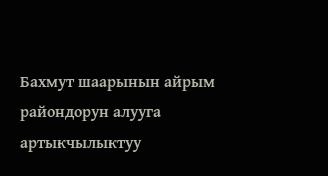Бахмут шаарынын айрым райондорун алууга артыкчылыктуу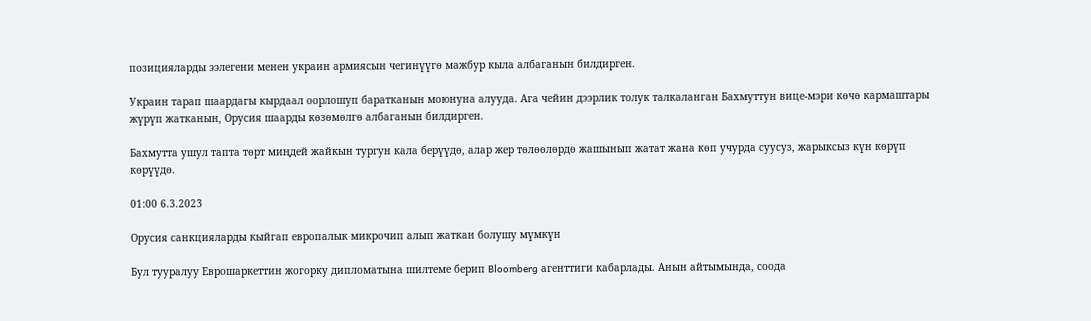позицияларды ээлегени менен украин армиясын чегинүүгө мажбур кыла албаганын билдирген.

Украин тарап шаардагы кырдаал оорлошуп баратканын моюнуна алууда. Ага чейин дээрлик толук талкаланган Бахмуттун вице-мэри көчө кармаштары жүрүп жатканын, Орусия шаарды көзөмөлгө албаганын билдирген.

Бахмутта ушул тапта төрт миңдей жайкын тургун кала берүүдө, алар жер төлөөлөрдө жашынып жатат жана көп учурда суусуз, жарыксыз күн көрүп көрүүдө.

01:00 6.3.2023

Орусия санкцияларды кыйгап европалык микрочип алып жаткан болушу мүмкүн

Бул тууралуу Еврошаркеттин жогорку дипломатына шилтеме берип Bloomberg агенттиги кабарлады. Анын айтымында, соода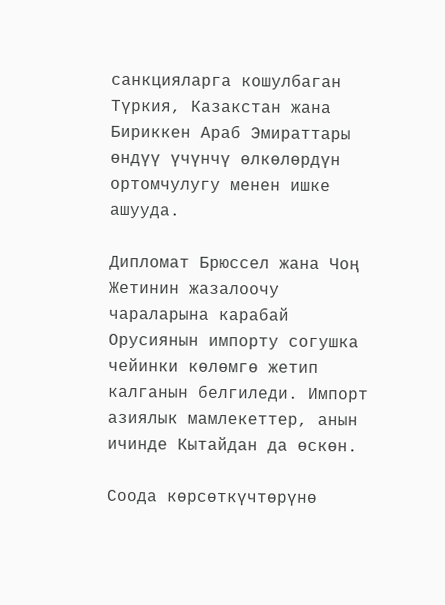санкцияларга кошулбаган Түркия, Казакстан жана Бириккен Араб Эмираттары өндүү үчүнчү өлкөлөрдүн ортомчулугу менен ишке ашууда.

Дипломат Брюссел жана Чоң Жетинин жазалоочу чараларына карабай Орусиянын импорту согушка чейинки көлөмгө жетип калганын белгиледи. Импорт азиялык мамлекеттер, анын ичинде Кытайдан да өскөн.

Соода көрсөткүчтөрүнө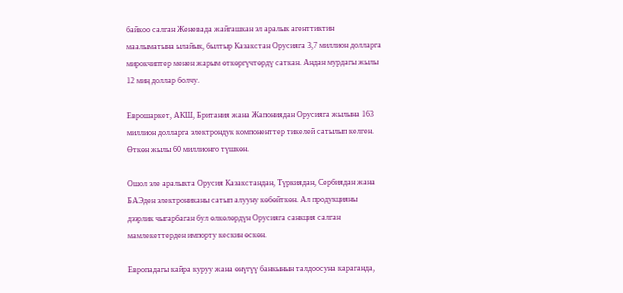байкоо салган Женевада жайгашкан эл аралык агенттиктин маалыматына ылайык, былтыр Казакстан Орусияга 3,7 миллион долларга мирокчиптер менен жарым өткөргүчтөрдү саткан. Андан мурдагы жылы 12 миң доллар болчу.

Еврошаркет, АКШ, Британия жана Жапониядан Орусияга жылына 163 миллион долларга электрондук компоненттер тикелей сатылып келген. Өткөн жылы 60 миллионго түшкөн.

Ошол эле аралыкта Орусия Казакстандан, Түркиядан, Сербиядан жана БАЭден электрониканы сатып алууну көбөйткөн. Ал продукцияны дээрлик чыгарбаган бул өлкөлөрдүн Орусияга санкция салган мамлекеттерден импорту кескин өскөн.

Европадагы кайра куруу жана өнүгүү банкынын талдоосуна караганда,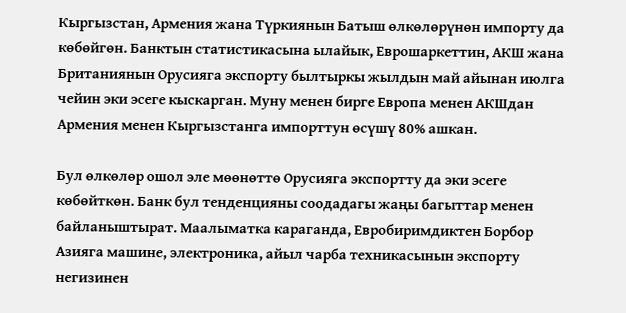Кыргызстан, Армения жана Түркиянын Батыш өлкөлөрүнөн импорту да көбөйгөн. Банктын статистикасына ылайык, Еврошаркеттин, АКШ жана Британиянын Орусияга экспорту былтыркы жылдын май айынан июлга чейин эки эсеге кыскарган. Муну менен бирге Европа менен АКШдан Армения менен Кыргызстанга импорттун өсүшү 80% ашкан.

Бул өлкөлөр ошол эле мөөнөттө Орусияга экспортту да эки эсеге көбөйткөн. Банк бул тенденцияны соодадагы жаңы багыттар менен байланыштырат. Маалыматка караганда, Евробиримдиктен Борбор Азияга машине, электроника, айыл чарба техникасынын экспорту негизинен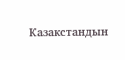Казакстандын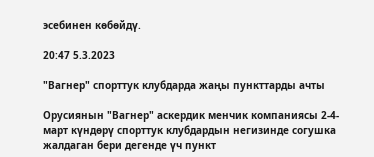эсебинен көбөйдү.

20:47 5.3.2023

"Вагнер" спорттук клубдарда жаңы пункттарды ачты

Орусиянын "Вагнер" аскердик менчик компаниясы 2-4-март күндөрү спорттук клубдардын негизинде согушка жалдаган бери дегенде үч пункт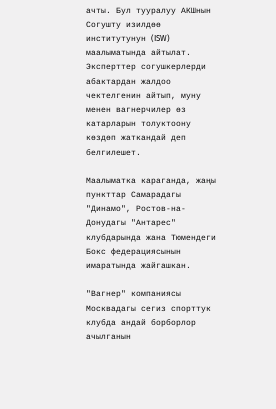ачты. Бул тууралуу АКШнын Согушту изилдөө институтунун (ISW) маалыматында айтылат. Эксперттер согушкерлерди абактардан жалдоо чектелгенин айтып, муну менен вагнерчилер өз катарларын толуктоону көздөп жаткандай деп белгилешет.

Маалыматка караганда, жаңы пункттар Самарадагы "Динамо", Ростов-на-Донудагы "Антарес" клубдарында жана Тюмендеги Бокс федерациясынын имаратында жайгашкан.

"Вагнер" компаниясы Москвадагы сегиз спорттук клубда андай борборлор ачылганын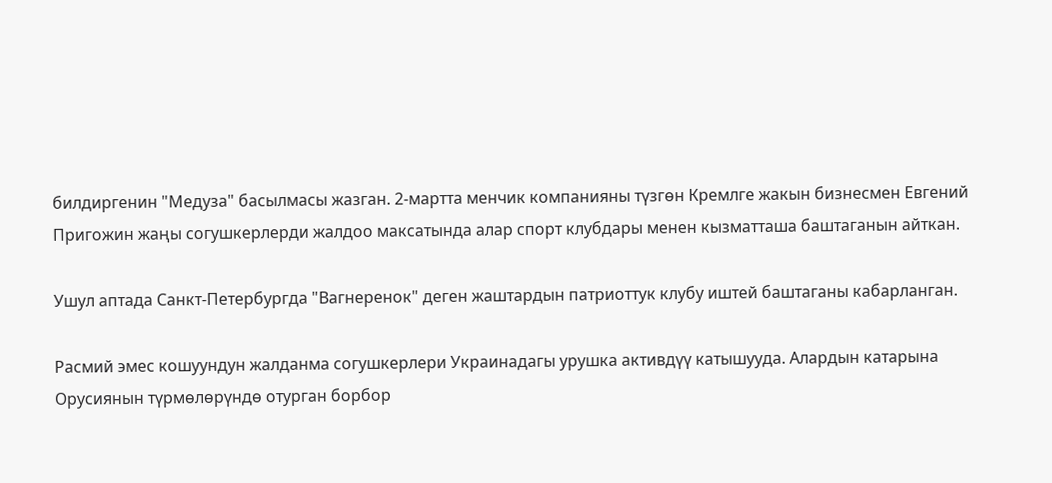билдиргенин "Медуза" басылмасы жазган. 2-мартта менчик компанияны түзгөн Кремлге жакын бизнесмен Евгений Пригожин жаңы согушкерлерди жалдоо максатында алар спорт клубдары менен кызматташа баштаганын айткан.

Ушул аптада Санкт-Петербургда "Вагнеренок" деген жаштардын патриоттук клубу иштей баштаганы кабарланган.

Расмий эмес кошуундун жалданма согушкерлери Украинадагы урушка активдүү катышууда. Алардын катарына Орусиянын түрмөлөрүндө отурган борбор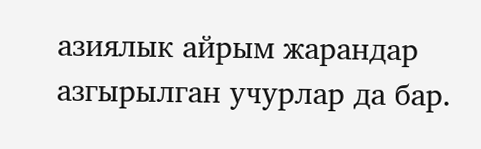азиялык айрым жарандар азгырылган учурлар да бар.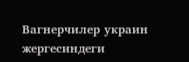Вагнерчилер украин жергесиндеги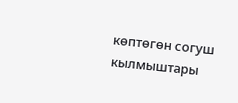көптөгөн согуш кылмыштары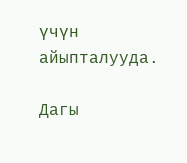үчүн айыпталууда.

Дагы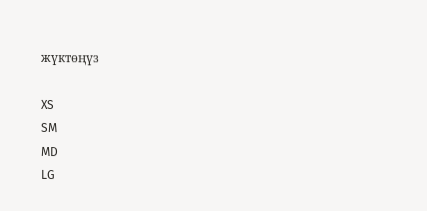жүктөңүз

XS
SM
MD
LG